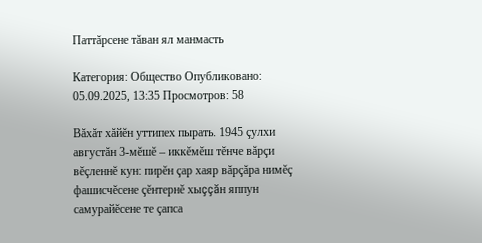Паттăрсене тăван ял манмасть

Категория: Общество Опубликовано: 05.09.2025, 13:35 Просмотров: 58

Вăхăт хăйĕн уттипех пырать. 1945 çулхи августăн 3-мĕшĕ – иккĕмĕш тĕнче вăрçи вĕçленнĕ кун: пирĕн çар хаяр вăрçăра нимĕç фашисчĕсене çĕнтернĕ хыççăн яппун самурайĕсене те çапса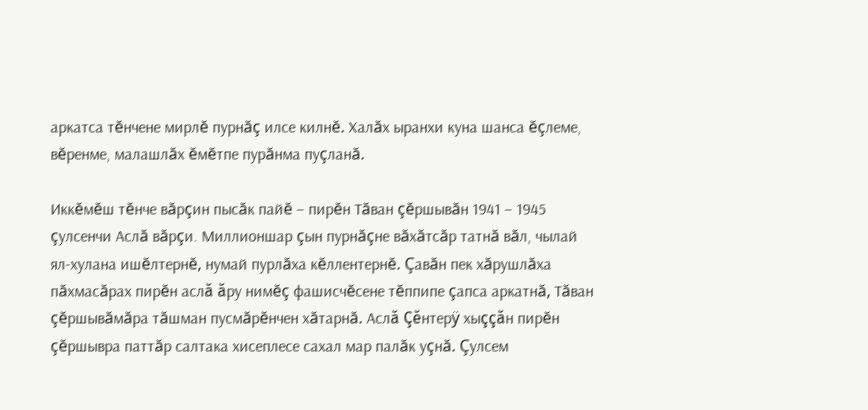аркатса тĕнчене мирлĕ пурнăç илсе килнĕ. Халăх ыранхи куна шанса ĕçлеме, вĕренме, малашлăх ĕмĕтпе пурăнма пуçланă.

Иккĕмĕш тĕнче вăрçин пысăк пайĕ – пирĕн Тăван çĕршывăн 1941 – 1945 çулсенчи Аслă вăрçи. Миллионшар çын пурнăçне вăхăтсăр татнă вăл, чылай ял-хулана ишĕлтернĕ, нумай пурлăха кĕллентернĕ. Çавăн пек хăрушлăха пăхмасăрах пирĕн аслă ăру нимĕç фашисчĕсене тĕппипе çапса аркатнă, Тăван çĕршывăмăра тăшман пусмăрĕнчен хăтарнă. Аслă Çĕнтерÿ хыççăн пирĕн çĕршывра паттăр салтака хисеплесе сахал мар палăк уçнă. Çулсем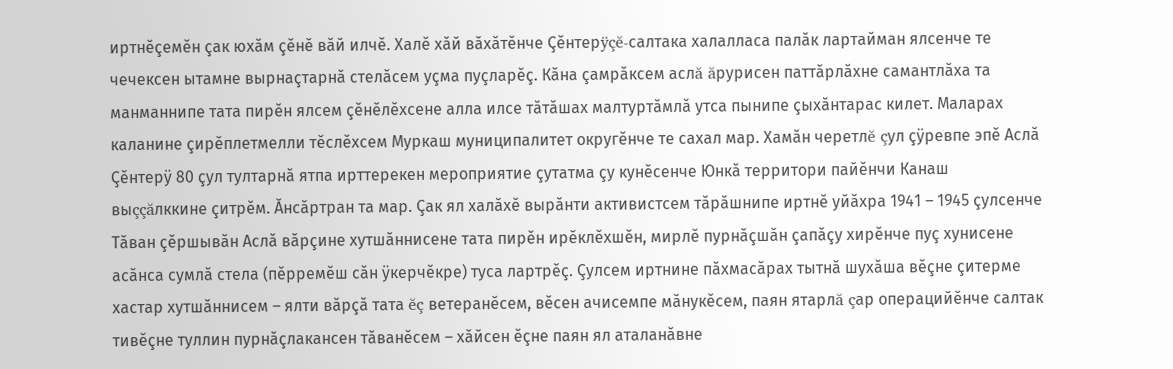иртнĕçемĕн çак юхăм çĕнĕ вăй илчĕ. Халĕ хăй вăхăтĕнче Çĕнтерÿçĕ-салтака халалласа палăк лартайман ялсенче те чечексен ытамне вырнаçтарнă стелăсем уçма пуçларĕç. Кăна çамрăксем аслă ăрурисен паттăрлăхне самантлăха та манманнипе тата пирĕн ялсем çĕнĕлĕхсене алла илсе тăтăшах малтуртăмлă утса пынипе çыхăнтарас килет. Маларах каланине çирĕплетмелли тĕслĕхсем Муркаш муниципалитет округĕнче те сахал мар. Хамăн черетлĕ çул çÿревпе эпĕ Аслă Çĕнтерÿ 80 çул тултарнă ятпа ирттерекен мероприятие çутатма çу кунĕсенче Юнкă территори пайĕнчи Канаш выççăлккине çитрĕм. Ăнсăртран та мар. Çак ял халăхĕ вырăнти активистсем тăрăшнипе иртнĕ уйăхра 1941 – 1945 çулсенче Тăван çĕршывăн Аслă вăрçине хутшăннисене тата пирĕн ирĕклĕхшĕн, мирлĕ пурнăçшăн çапăçу хирĕнче пуç хунисене асăнса сумлă стела (пĕрремĕш сăн ÿкерчĕкре) туса лартрĕç. Çулсем иртнине пăхмасăрах тытнă шухăша вĕçне çитерме хастар хутшăннисем – ялти вăрçă тата ĕç ветеранĕсем, вĕсен ачисемпе мăнукĕсем, паян ятарлă çар операцийĕнче салтак тивĕçне туллин пурнăçлакансен тăванĕсем – хăйсен ĕçне паян ял аталанăвне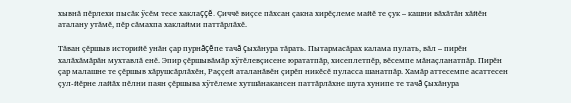хывнă пĕрлехи пысăк ÿсĕм тесе хаклаççĕ. Çиччĕ виçсе пăхсан çакна хирĕçлеме майĕ те çук – кашни вăхăтăн хăйĕн аталану утăмĕ, пĕр сăмахпа хаклайми паттăрлăхĕ.

Тăван çĕршыв историйĕ унăн çар пурнăçĕпе тачă çыхăнура тăрать. Пытармасăрах калама пулать, вăл – пирĕн халăхăмăрăн мухтавлă енĕ. Эпир çĕршывăмăр хÿтĕлевçисене юрататпăр, хисеплетпĕр, вĕсемпе мăнаçланатпăр. Пирĕн çар малашне те çĕршыв хăрушсăрлăхĕн, Раççей аталанăвĕн çирĕп никĕсĕ пуласса шанатпăр. Хамăр аттесемпе асаттесен çул-йĕрне лайăх пĕлни паян çĕршыва хÿтĕлеме хутшăнакансен паттăрлăхне шута хунипе те тачă çыхăнура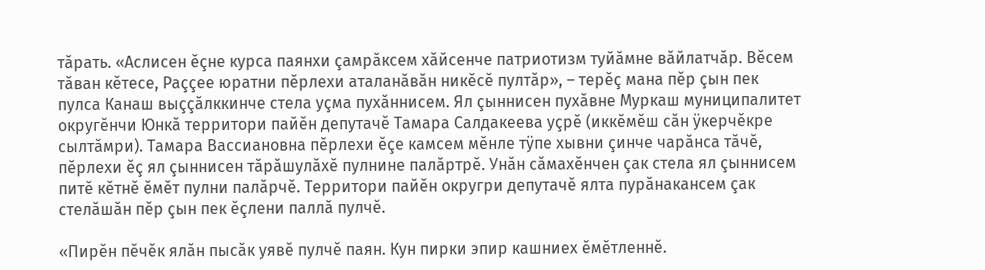тăрать. «Аслисен ĕçне курса паянхи çамрăксем хăйсенче патриотизм туйăмне вăйлатчăр. Вĕсем тăван кĕтесе, Раççее юратни пĕрлехи аталанăвăн никĕсĕ пултăр», – терĕç мана пĕр çын пек пулса Канаш выççăлккинче стела уçма пухăннисем. Ял çыннисен пухăвне Муркаш муниципалитет округĕнчи Юнкă территори пайĕн депутачĕ Тамара Салдакеева уçрĕ (иккĕмĕш сăн ÿкерчĕкре сылтăмри). Тамара Вассиановна пĕрлехи ĕçе камсем мĕнле тÿпе хывни çинче чарăнса тăчĕ, пĕрлехи ĕç ял çыннисен тăрăшулăхĕ пулнине палăртрĕ. Унăн сăмахĕнчен çак стела ял çыннисем питĕ кĕтнĕ ĕмĕт пулни палăрчĕ. Территори пайĕн округри депутачĕ ялта пурăнакансем çак стелăшăн пĕр çын пек ĕçлени паллă пулчĕ.

«Пирĕн пĕчĕк ялăн пысăк уявĕ пулчĕ паян. Кун пирки эпир кашниех ĕмĕтленнĕ.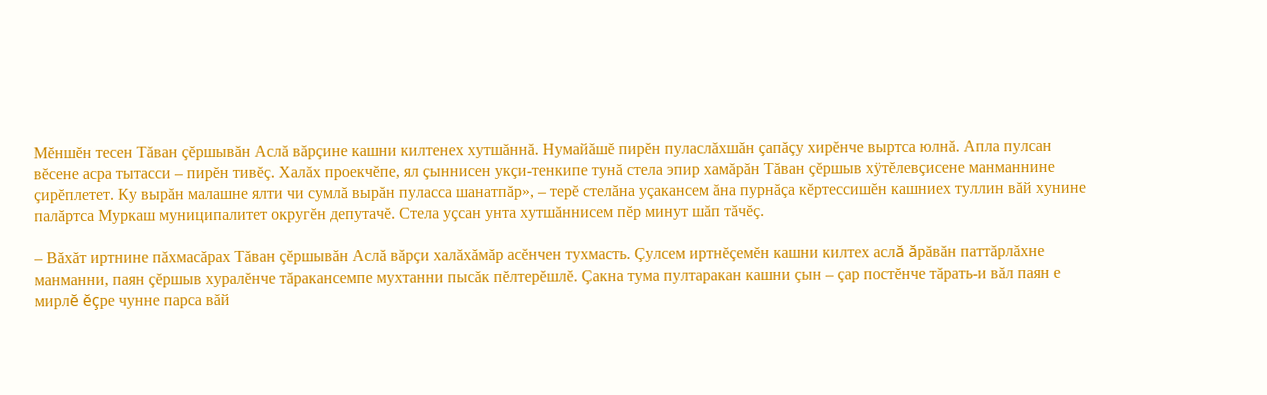Мĕншĕн тесен Тăван çĕршывăн Аслă вăрçине кашни килтенех хутшăннă. Нумайăшĕ пирĕн пуласлăхшăн çапăçу хирĕнче выртса юлнă. Апла пулсан вĕсене асра тытасси – пирĕн тивĕç. Халăх проекчĕпе, ял çыннисен укçи-тенкипе тунă стела эпир хамăрăн Тăван çĕршыв хÿтĕлевçисене манманнине çирĕплетет. Ку вырăн малашне ялти чи сумлă вырăн пуласса шанатпăр», – терĕ стелăна уçакансем ăна пурнăçа кĕртессишĕн кашниех туллин вăй хунине палăртса Муркаш муниципалитет округĕн депутачĕ. Стела уçсан унта хутшăннисем пĕр минут шăп тăчĕç.

– Вăхăт иртнине пăхмасăрах Тăван çĕршывăн Аслă вăрçи халăхăмăр асĕнчен тухмасть. Çулсем иртнĕçемĕн кашни килтех аслă ăрăвăн паттăрлăхне манманни, паян çĕршыв хуралĕнче тăракансемпе мухтанни пысăк пĕлтерĕшлĕ. Çакна тума пултаракан кашни çын – çар постĕнче тăрать-и вăл паян е мирлĕ ĕçре чунне парса вăй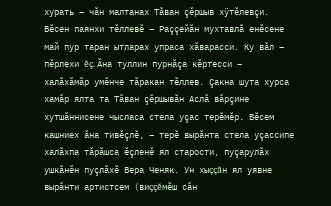хурать – чăн малтанах Тăван çĕршыв хÿтĕлевçи. Вĕсен паянхи тĕллевĕ – Раççейăн мухтавлă енĕсене май пур таран ытларах упраса хăварасси. Ку вăл – пĕрлехи ĕç. Ăна туллин пурнăçа кĕртесси – халăхăмăр умĕнче тăракан тĕллев. Çакна шута хурса хамăр ялта та Тăван çĕршывăн Аслă вăрçине хутшăннисене чысласа стела уçас терĕмĕр. Вĕсем кашниех ăна тивĕçлĕ, – терĕ вырăнта стела уçассипе халăхпа тăрăшса ĕçленĕ ял старости, пуçарулăх ушкăнĕн пуçлăхĕ Вера Ченяк. Ун хыççăн ял уявне вырăнти артистсем (виççĕмĕш сăн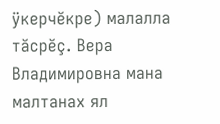ÿкерчĕкре) малалла тăсрĕç. Вера Владимировна мана малтанах ял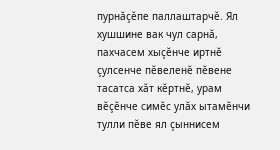пурнăçĕпе паллаштарчĕ. Ял хушшине вак чул сарнă, пахчасем хыçĕнче иртнĕ çулсенче пĕвеленĕ пĕвене тасатса хăт кĕртнĕ, урам вĕçĕнче симĕс улăх ытамĕнчи тулли пĕве ял çыннисем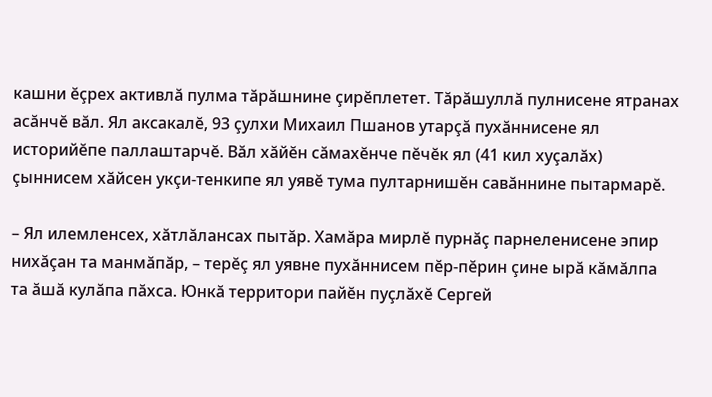кашни ĕçрех активлă пулма тăрăшнине çирĕплетет. Тăрăшуллă пулнисене ятранах асăнчĕ вăл. Ял аксакалĕ, 93 çулхи Михаил Пшанов утарçă пухăннисене ял историйĕпе паллаштарчĕ. Вăл хăйĕн сăмахĕнче пĕчĕк ял (41 кил хуçалăх) çыннисем хăйсен укçи-тенкипе ял уявĕ тума пултарнишĕн савăннине пытармарĕ.

– Ял илемленсех, хăтлăлансах пытăр. Хамăра мирлĕ пурнăç парнеленисене эпир нихăçан та манмăпăр, – терĕç ял уявне пухăннисем пĕр-пĕрин çине ырă кăмăлпа та ăшă кулăпа пăхса. Юнкă территори пайĕн пуçлăхĕ Сергей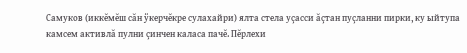Самуков (иккĕмĕш сăн ÿкерчĕкре сулахайри) ялта стела уçасси ăçтан пуçланни пирки, ку ыйтупа камсем активлă пулни çинчен каласа пачĕ. Пĕрлехи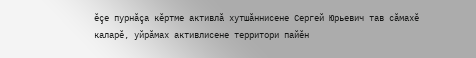ĕçе пурнăçа кĕртме активлă хутшăннисене Сергей Юрьевич тав сăмахĕ каларĕ, уйрăмах активлисене территори пайĕн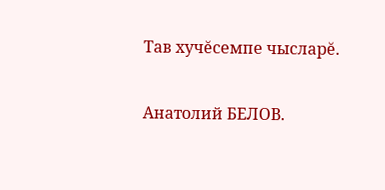Тав хучĕсемпе чысларĕ.

Анатолий БЕЛОВ.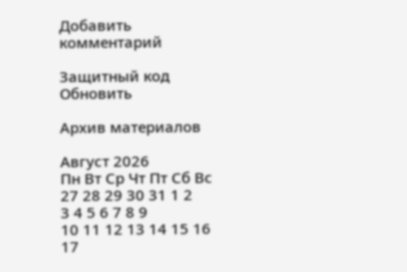Добавить комментарий

Защитный код
Обновить

Архив материалов

Август 2026
Пн Вт Ср Чт Пт Сб Вс
27 28 29 30 31 1 2
3 4 5 6 7 8 9
10 11 12 13 14 15 16
17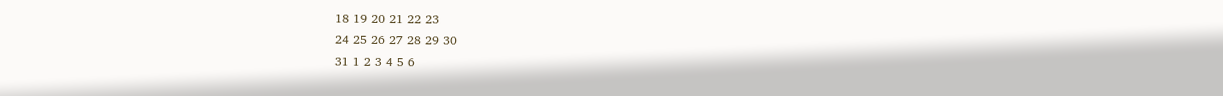18 19 20 21 22 23
24 25 26 27 28 29 30
31 1 2 3 4 5 6